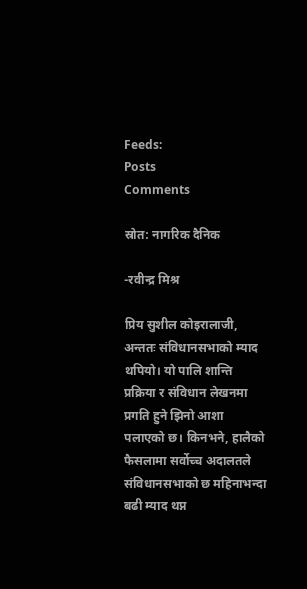Feeds:
Posts
Comments

स्रोत: नागरिक दैनिक

-रवीन्द्र मिश्र

प्रिय सुशील कोइरालाजी,
अन्ततः संविधानसभाको म्याद थपियो। यो पालि शान्ति प्रक्रिया र संविधान लेखनमा प्रगति हुने झिनो आशा पलाएको छ। किनभने, हालैको फैसलामा सर्वोच्च अदालतले संविधानसभाको छ महिनाभन्दा बढी म्याद थप्न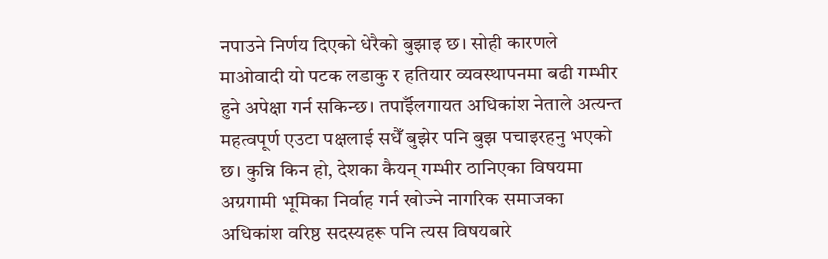नपाउने निर्णय दिएको धेरैको बुझाइ छ। सोही कारणले माओवादी यो पटक लडाकु र हतियार व्यवस्थापनमा बढी गम्भीर हुने अपेक्षा गर्न सकिन्छ। तपाईँलगायत अधिकांश नेताले अत्यन्त महत्वपूर्ण एउटा पक्षलाई सधैँ बुझेर पनि बुझ पचाइरहनु भएको छ। कुन्नि किन हो, देशका कैयन् गम्भीर ठानिएका विषयमा अग्रगामी भूमिका निर्वाह गर्न खोज्ने नागरिक समाजका अधिकांश वरिष्ठ सदस्यहरू पनि त्यस विषयबारे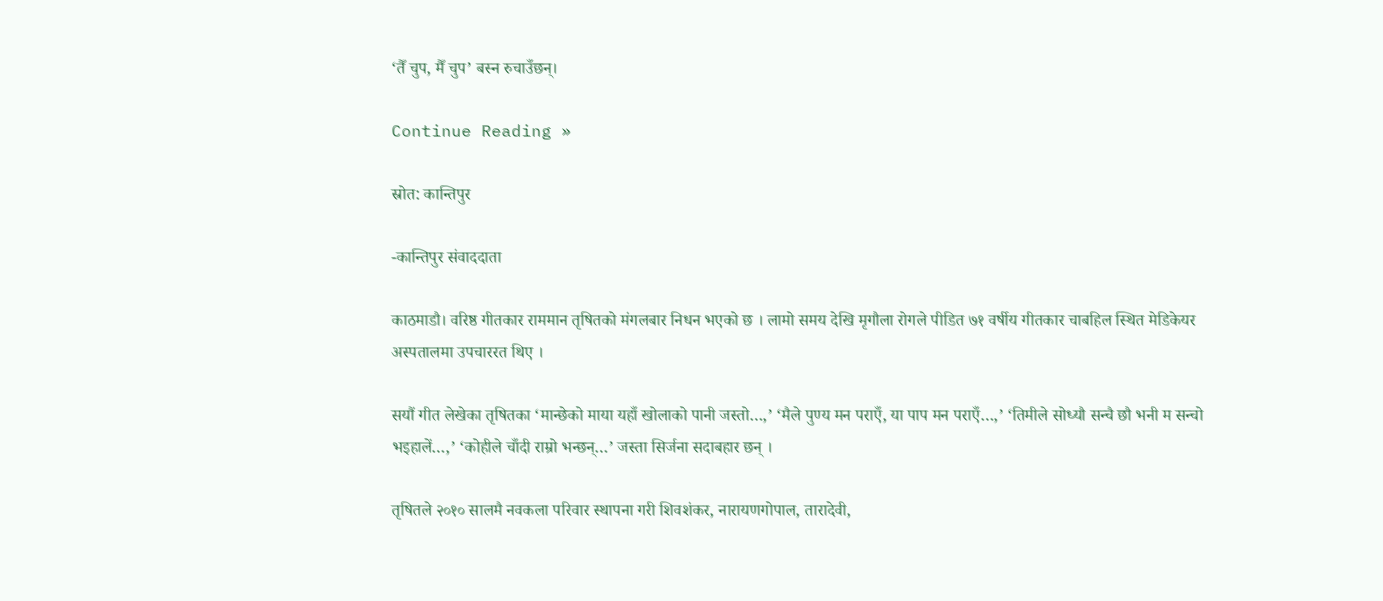‘तैँ चुप, मैँ चुप’ बस्न रुचाउँछन्।

Continue Reading »

स्रोत: कान्तिपुर

-कान्तिपुर संवाददाता

काठमाडौ। वरिष्ठ गीतकार राममान तृषितको मंगलबार निधन भएको छ । लामो समय देखि मृगौला रोगले पीडित ७१ वर्षीय गीतकार चाबहिल स्थित मेडिकेयर अस्पतालमा उपचाररत थिए ।

सयौं गीत लेखेका तृषितका ‘मान्छेको माया यहाँ खोलाको पानी जस्तो…,’ ‘मैले पुण्य मन पराएँ, या पाप मन पराएँ…,’ ‘तिमीले सोध्यौ सन्चै छौ भनी म सन्चो भइहालें…,’ ‘कोहीले चाँदी राम्रो भन्छन्…’ जस्ता सिर्जना सदाबहार छन् ।

तृषितले २०१० सालमै नवकला परिवार स्थापना गरी शिवशंकर, नारायणगोपाल, तारादेवी,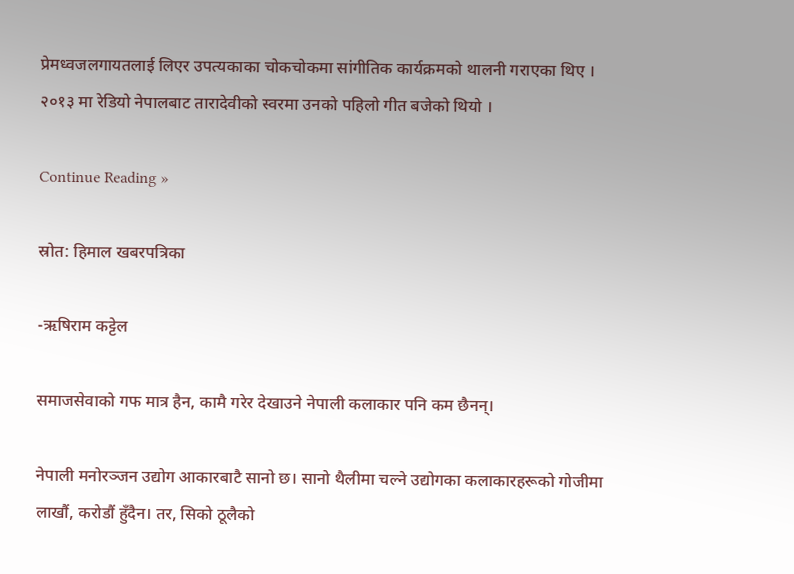प्रेमध्वजलगायतलाई लिएर उपत्यकाका चोकचोकमा सांगीतिक कार्यक्रमको थालनी गराएका थिए । २०१३ मा रेडियो नेपालबाट तारादेवीको स्वरमा उनको पहिलो गीत बजेको थियो ।

Continue Reading »

स्रोत: हिमाल खबरपत्रिका

-ऋषिराम कट्टेल

समाजसेवाको गफ मात्र हैन, कामै गरेर देखाउने नेपाली कलाकार पनि कम छैनन्।

नेपाली मनोरञ्जन उद्योग आकारबाटै सानो छ। सानो थैलीमा चल्ने उद्योगका कलाकारहरूको गोजीमा लाखौं, करोडौं हुँदैन। तर, सिको ठूलैको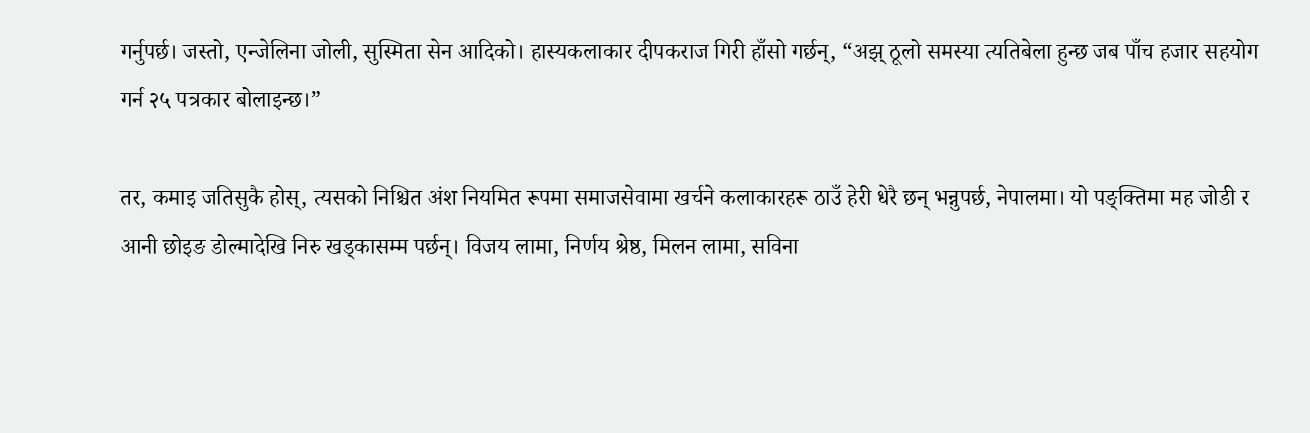गर्नुपर्छ। जस्तो, एन्जेलिना जोली, सुस्मिता सेन आदिको। हास्यकलाकार दीपकराज गिरी हाँसो गर्छन्, “अझ् ठूलो समस्या त्यतिबेला हुन्छ जब पाँच हजार सहयोग गर्न २५ पत्रकार बोलाइन्छ।”

तर, कमाइ जतिसुकै होस्, त्यसको निश्चित अंश नियमित रूपमा समाजसेवामा खर्चने कलाकारहरू ठाउँ हेरी धेरै छन् भन्नुपर्छ, नेपालमा। यो पङ्क्तिमा मह जोडी र आनी छोइङ डोल्मादेखि निरु खड्कासम्म पर्छन्। विजय लामा, निर्णय श्रेष्ठ, मिलन लामा, सविना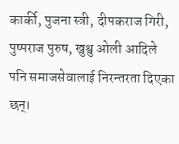कार्की, पुजना स्त्री, दीपकराज गिरी, पुष्पराज पुरुष, खुश्वु ओली आदिले पनि समाजसेवालाई निरन्तरता दिएका छन्।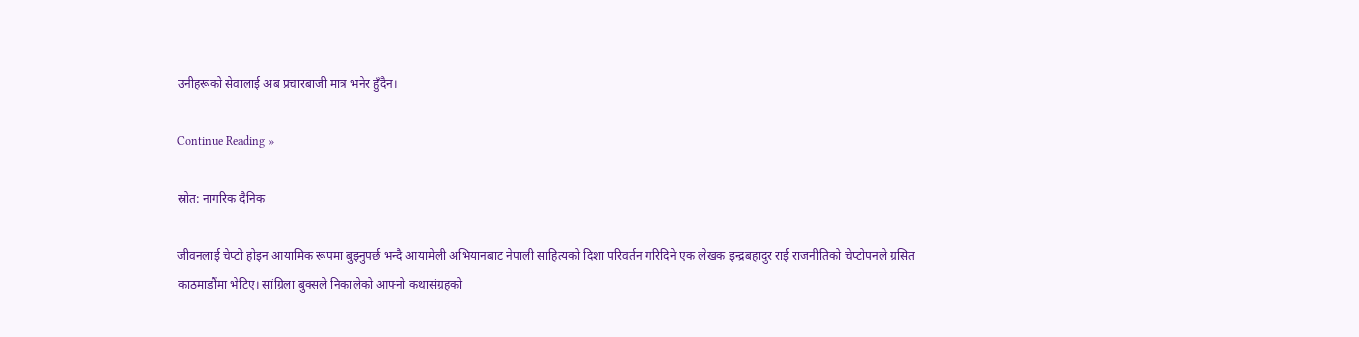उनीहरूको सेवालाई अब प्रचारबाजी मात्र भनेर हुँदैन।

Continue Reading »

स्रोत: नागरिक दैनिक

जीवनलाई चेप्टो होइन आयामिक रूपमा बुझ्नुपर्छ भन्दै आयामेली अभियानबाट नेपाली साहित्यको दिशा परिवर्तन गरिदिने एक लेखक इन्द्रबहादुर राई राजनीतिको चेप्टोपनले ग्रसित काठमाडौंमा भेटिए। सांग्रिला बुक्सले निकालेको आफ्नो कथासंग्रहको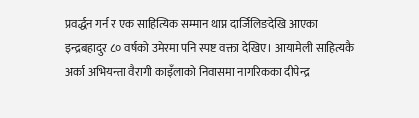प्रवर्द्धन गर्न र एक साहित्यिक सम्मान थाप्न दार्जिलिङदेखि आएका इन्द्रबहादुर ८० वर्षको उमेरमा पनि स्पष्ट वक्ता देखिए। आयामेली साहित्यकै अर्का अभियन्ता वैरागी काइँलाको निवासमा नागरिकका दीपेन्द्र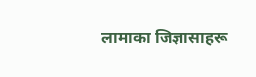लामाका जिज्ञासाहरू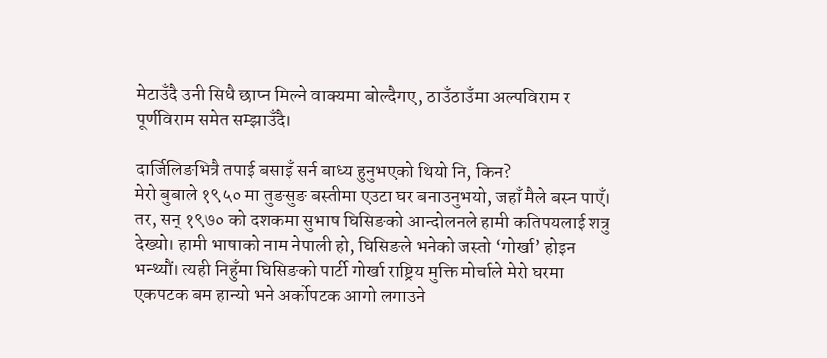मेटाउँदै उनी सिधै छाप्न मिल्ने वाक्यमा बोल्दैगए, ठाउँठाउँमा अल्पविराम र पूर्णविराम समेत सम्झाउँदै।

दार्जिलिङभित्रै तपाई बसाइँ सर्न बाध्य हुनुभएको थियो नि, किन?
मेरो बुबाले १९५० मा तुङसुङ बस्तीमा एउटा घर बनाउनुभयो, जहाँ मैले बस्न पाएँ। तर, सन् १९७० को दशकमा सुभाष घिसिङको आन्दोलनले हामी कतिपयलाई शत्रु देख्यो। हामी भाषाको नाम नेपाली हो, घिसिङले भनेको जस्तो ‘गोर्खा’ होइन भन्थ्यौं। त्यही निहुँमा घिसिङको पार्टी गोर्खा राष्ट्रिय मुक्ति मोर्चाले मेरो घरमा एकपटक बम हान्यो भने अर्कोपटक आगो लगाउने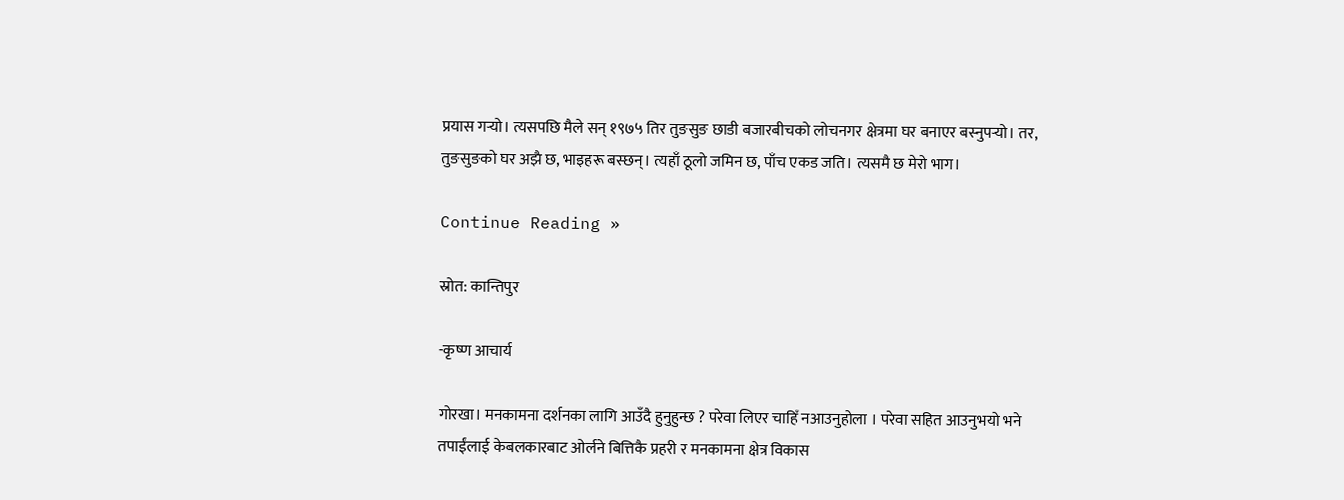प्रयास गर्‍यो। त्यसपछि मैले सन् १९७५ तिर तुङसुङ छाडी बजारबीचको लोचनगर क्षेत्रमा घर बनाएर बस्नुपर्‍यो। तर, तुङसुङको घर अझै छ, भाइहरू बस्छन्। त्यहाँ ठूलो जमिन छ, पाँच एकड जति। त्यसमै छ मेरो भाग।

Continue Reading »

स्रोत: कान्तिपुर

-कृष्ण आचार्य

गोरखा। मनकामना दर्शनका लागि आउँदै हुनुहुन्छ ? परेवा लिएर चाहिँ नआउनुहोला । परेवा सहित आउनुभयो भने तपाईंलाई केबलकारबाट ओर्लने बित्तिकै प्रहरी र मनकामना क्षेत्र विकास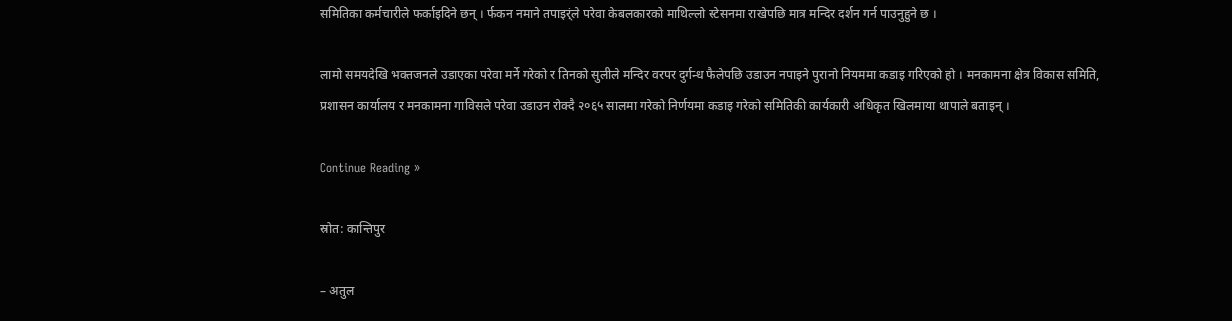समितिका कर्मचारीले फर्काइदिने छन् । र्फकन नमाने तपाइर्ंले परेवा केबलकारको माथिल्लो स्टेसनमा राखेपछि मात्र मन्दिर दर्शन गर्न पाउनुहुने छ ।

लामो समयदेखि भक्तजनले उडाएका परेवा मर्ने गरेको र तिनको सुलीले मन्दिर वरपर दुर्गन्ध फैलेपछि उडाउन नपाइने पुरानो नियममा कडाइ गरिएको हो । मनकामना क्षेत्र विकास समिति, प्रशासन कार्यालय र मनकामना गाविसले परेवा उडाउन रोक्दै २०६५ सालमा गरेको निर्णयमा कडाइ गरेको समितिकी कार्यकारी अधिकृत खिलमाया थापाले बताइन् ।

Continue Reading »

स्रोत: कान्तिपुर

– अतुल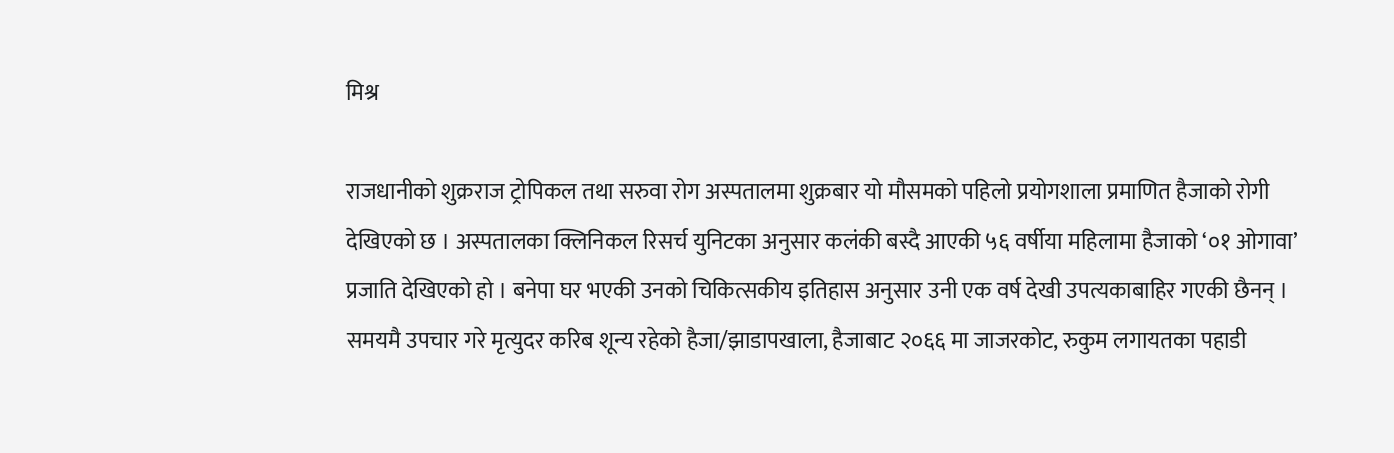मिश्र

राजधानीको शुक्रराज ट्रोपिकल तथा सरुवा रोग अस्पतालमा शुक्रबार यो मौसमको पहिलो प्रयोगशाला प्रमाणित हैजाको रोगी देखिएको छ । अस्पतालका क्लिनिकल रिसर्च युनिटका अनुसार कलंकी बस्दै आएकी ५६ वर्षीया महिलामा हैजाको ‘०१ ओगावा’ प्रजाति देखिएको हो । बनेपा घर भएकी उनको चिकित्सकीय इतिहास अनुसार उनी एक वर्ष देखी उपत्यकाबाहिर गएकी छैनन् । समयमै उपचार गरे मृत्युदर करिब शून्य रहेको हैजा/झाडापखाला, हैजाबाट २०६६ मा जाजरकोट, रुकुम लगायतका पहाडी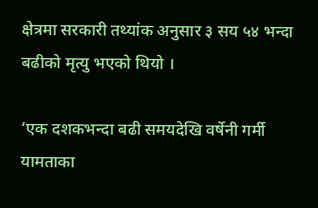क्षेत्रमा सरकारी तथ्यांक अनुसार ३ सय ५४ भन्दा बढीको मृत्यु भएको थियो ।

‘एक दशकभन्दा बढी समयदेखि वर्षेनी गर्मी यामताका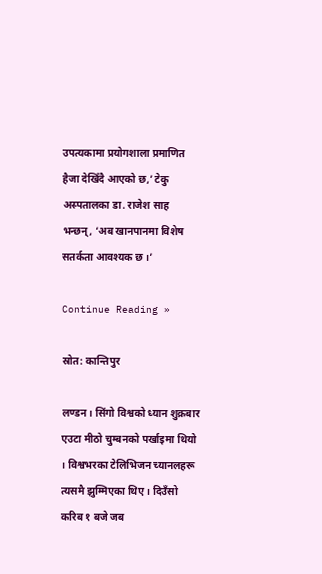उपत्यकामा प्रयोगशाला प्रमाणित हैजा देखिँदै आएको छ,’ टेकु अस्पतालका डा. राजेश साह भन्छन्, ‘अब खानपानमा विशेष सतर्कता आवश्यक छ ।’

Continue Reading »

स्रोत: कान्तिपुर

लण्डन। सिंगो विश्वको ध्यान शुक्रबार एउटा मीठो चुम्बनको पर्खाइमा थियो । विश्वभरका टेलिभिजन च्यानलहरू त्यसमै झुम्मिएका थिए । दिउँसो करिब १ बजे जब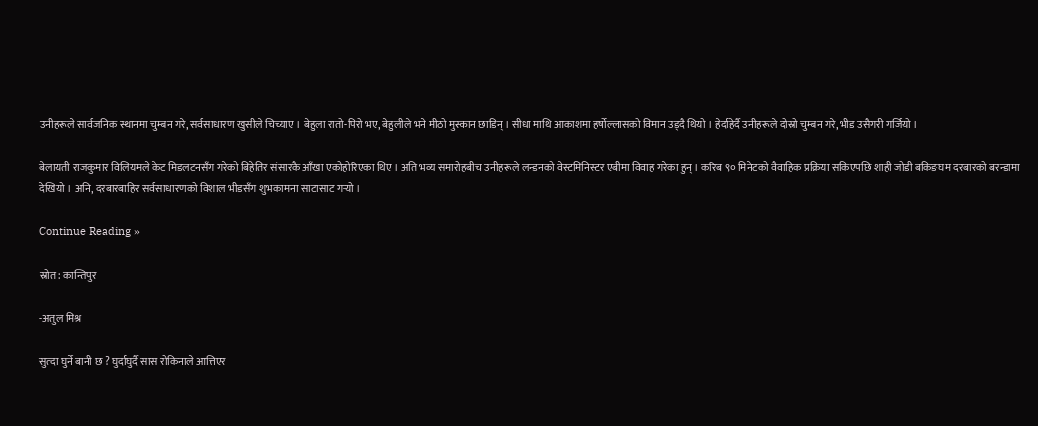उनीहरूले सार्वजनिक स्थानमा चुम्बन गरे, सर्वसाधारण खुसीले चिच्याए । बेहुला रातो-पिरो भए, बेहुलीले भने मीठो मुस्कान छाडिन् । सीधा माथि आकाशमा हर्षोल्लासको विमान उड्दै थियो । हेर्दाहेर्दै उनीहरूले दोस्रो चुम्बन गरे, भीड उसैगरी गर्जियो ।

बेलायती राजकुमार विलियमले केट मिडलटनसँग गरेको बिहेतिर संसारकै आँखा एकोहोरिएका थिए । अति भव्य समारोहबीच उनीहरूले लन्डनको वेस्टमिनिस्टर एबीमा विवाह गरेका हुन् । करिब ९० मिनेटको वैवाहिक प्रक्रिया सकिएपछि शाही जोडी बकिङघम दरबारको बरन्डामा देखियो । अनि, दरबारबाहिर सर्वसाधारणको विशाल भीडसँग शुभकामना साटासाट गर्‍यो ।

Continue Reading »

स्रोत: कान्तिपुर

-अतुल मिश्र

सुत्दा घुर्ने बानी छ ? घुर्दाघुर्दै सास रोकिनाले आत्तिएर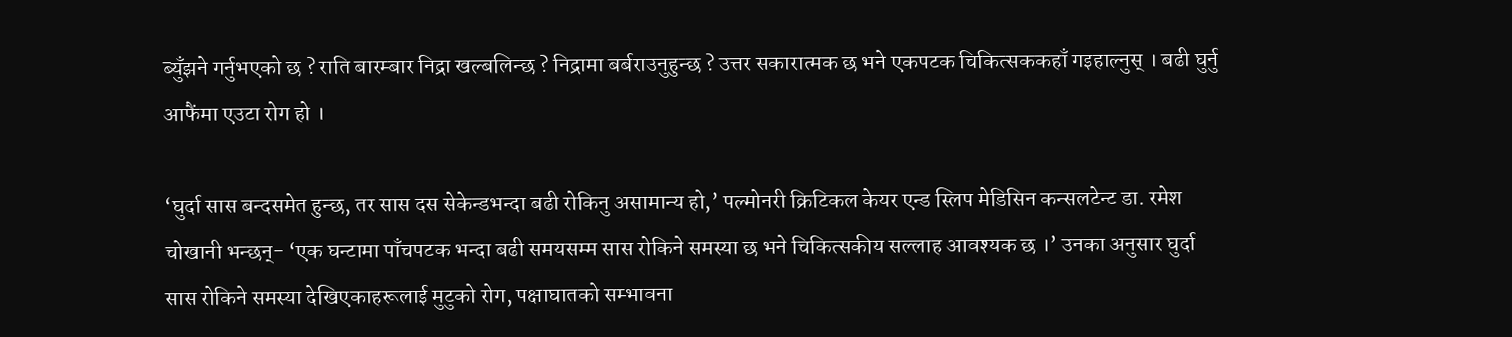ब्युँझने गर्नुभएको छ ? राति बारम्बार निद्रा खल्बलिन्छ ? निद्रामा बर्बराउनुहुन्छ ? उत्तर सकारात्मक छ भने एकपटक चिकित्सककहाँ गइहाल्नुस् । बढी घुर्नु आफैंमा एउटा रोग हो ।

‘घुर्दा सास बन्दसमेत हुन्छ, तर सास दस सेकेन्डभन्दा बढी रोकिनु असामान्य हो,’ पल्मोनरी क्रिटिकल केयर एन्ड स्लिप मेडिसिन कन्सलटेन्ट डा. रमेश चोखानी भन्छन्- ‘एक घन्टामा पाँचपटक भन्दा बढी समयसम्म सास रोकिने समस्या छ भने चिकित्सकीय सल्लाह आवश्यक छ ।’ उनका अनुसार घुर्दा सास रोकिने समस्या देखिएकाहरूलाई मुटुको रोग, पक्षाघातको सम्भावना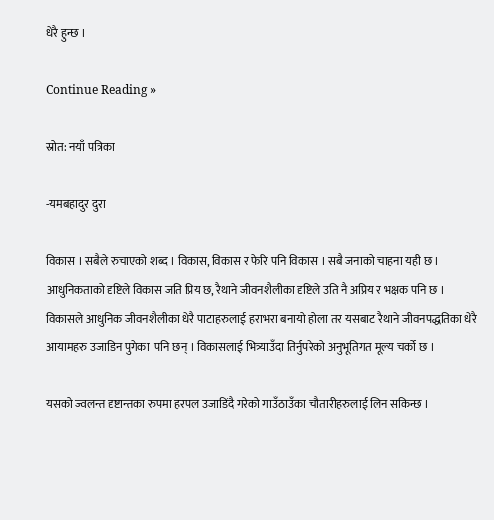धेरै हुन्छ ।

Continue Reading »

स्रोत: नयाँ पत्रिका

-यमबहादुर दुरा

विकास । सबैले रुचाएको शब्द । विकास, विकास र फेरि पनि विकास । सबै जनाको चाहना यही छ । आधुनिकताको दृष्टिले विकास जति प्रिय छ, रैथाने जीवनशैलीका दृष्टिले उति नै अप्रिय र भक्षक पनि छ । विकासले आधुनिक जीवनशैलीका धेरै पाटाहरुलाई हराभरा बनायो होला तर यसबाट रैथाने जीवनपद्धतिका धेरै आयामहरु उजाडिन पुगेका  पनि छन् । विकासलाई भित्र्याउँदा तिर्नुपरेको अनुभूतिगत मूल्य चर्को छ ।

यसको ज्वलन्त दृष्टान्तका रुपमा हरपल उजाडिंदै गरेको गाउँठाउँका चौतारीहरुलाई लिन सकिन्छ ।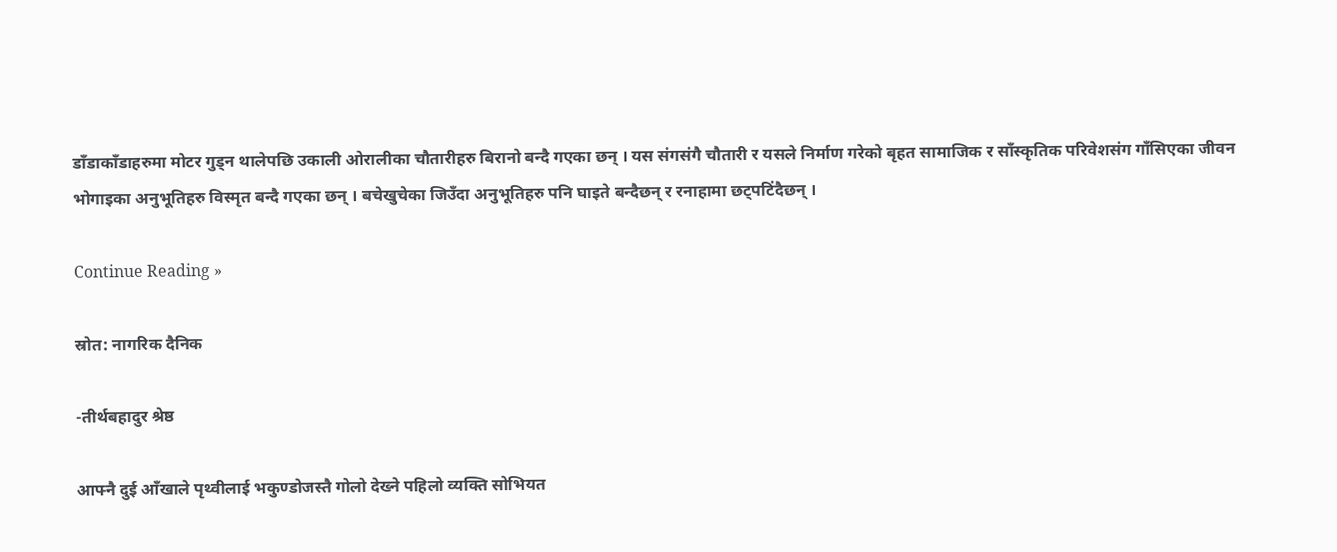डाँडाकाँडाहरुमा मोटर गुड्न थालेपछि उकाली ओरालीका चौतारीहरु बिरानो बन्दै गएका छन् । यस संगसंगै चौतारी र यसले निर्माण गरेको बृहत सामाजिक र साँस्कृतिक परिवेशसंग गाँसिएका जीवन भोगाइका अनुभूतिहरु विस्मृत बन्दै गएका छन् । बचेखुचेका जिउँदा अनुभूतिहरु पनि घाइते बन्दैछन् र रनाहामा छट्पटिंदैछन् ।

Continue Reading »

स्रोत: नागरिक दैनिक

-तीर्थबहादुर श्रेष्ठ

आफ्नै दुई आँखाले पृथ्वीलाई भकुण्डोजस्तै गोलो देख्ने पहिलो व्यक्ति सोभियत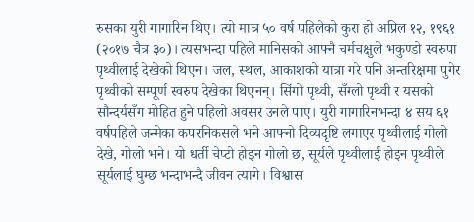रुसका युरी गागारिन थिए। त्यो मात्र ५० वर्ष पहिलेको कुरा हो अप्रिल १२, १९६१ (२०१७ चैत्र ३०)। त्यसभन्दा पहिले मानिसको आफ्नै चर्मचक्षुले भकुण्डो स्वरुपा पृथ्वीलाई देखेको थिएन। जल, स्थल, आकाशको यात्रा गरे पनि अन्तरिक्षमा पुगेर पृथ्वीको सम्पूर्ण स्वरुप देखेका थिएनन्। सिंगो पृथ्वी, सँग्लो पृथ्वी र यसको सौन्दर्यसँग मोहित हुने पहिलो अवसर उनले पाए। युरी गागारिनभन्दा ४ सय ६१ वर्षपहिले जन्मेका कपरनिकसले भने आफ्नो दिव्यदृष्टि लगाएर पृथ्वीलाई गोलो देखे, गोलो भने। यो धर्ती चेप्टो होइन गोलो छ, सूर्यले पृथ्वीलाई होइन पृथ्वीले सूर्यलाई घुम्छ भन्दाभन्दै जीवन त्यागे। विश्वास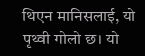थिएन मानिसलाई, यो पृथ्वी गोलो छ। यो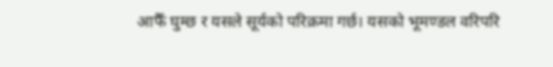आफैँ घुम्छ र यसले सूर्यको परिक्रमा गर्छ। यसको भूमण्डल वरिपरि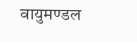वायुमण्डल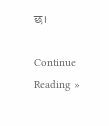छ।

Continue Reading »